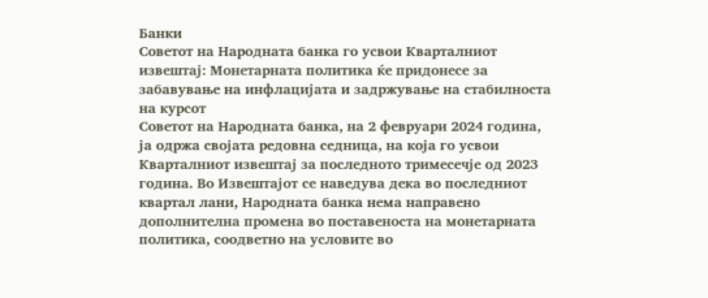Банки
Советот на Народната банка го усвои Кварталниот извештај: Монетарната политика ќе придонесе за забавување на инфлацијата и задржување на стабилноста на курсот
Советот на Народната банка, на 2 февруари 2024 година, ја одржа својата редовна седница, на која го усвои Кварталниот извештај за последното тримесечје од 2023 година. Во Извештајот се наведува дека во последниот квартал лани, Народната банка нема направено дополнителна промена во поставеноста на монетарната политика, соодветно на условите во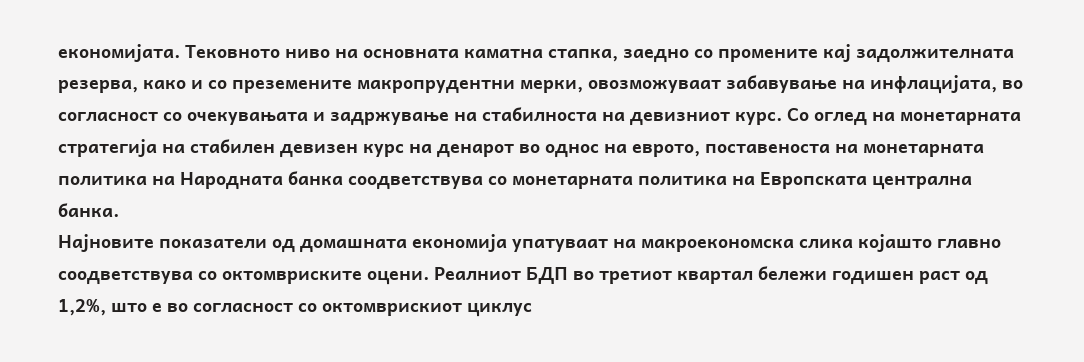економијата. Тековното ниво на основната каматна стапка, заедно со промените кај задолжителната резерва, како и со преземените макропрудентни мерки, овозможуваат забавување на инфлацијата, во согласност со очекувањата и задржување на стабилноста на девизниот курс. Со оглед на монетарната стратегија на стабилен девизен курс на денарот во однос на еврото, поставеноста на монетарната политика на Народната банка соодветствува со монетарната политика на Европската централна банка.
Најновите показатели од домашната економија упатуваат на макроекономска слика којашто главно соодветствува со октомвриските оцени. Реалниот БДП во третиот квартал бележи годишен раст од 1,2%, што е во согласност со октомврискиот циклус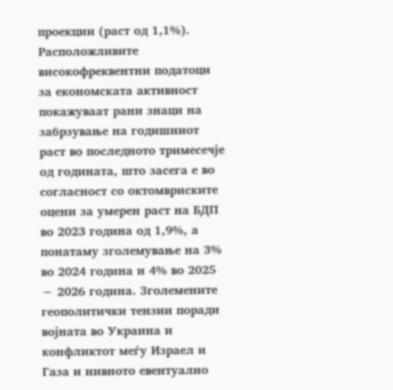проекции (раст од 1,1%). Расположливите високофреквентни податоци за економската активност покажуваат рани знаци на забрзување на годишниот раст во последното тримесечје од годината, што засега е во согласност со октомвриските оцени за умерен раст на БДП во 2023 година од 1,9%, а понатаму зголемување на 3% во 2024 година и 4% во 2025 − 2026 година. Зголемените геополитички тензии поради војната во Украина и конфликтот меѓу Израел и Газа и нивното евентуално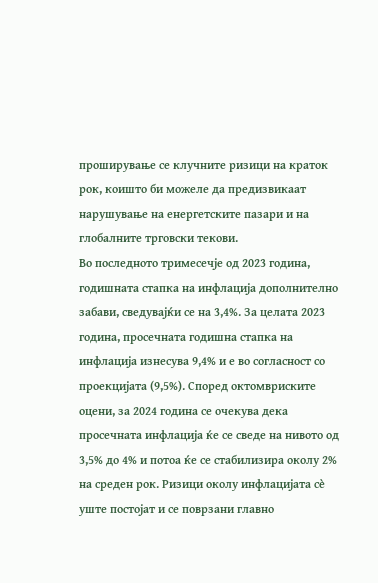проширување се клучните ризици на краток рок, коишто би можеле да предизвикаат нарушување на енергетските пазари и на глобалните трговски текови.
Во последното тримесечје од 2023 година, годишната стапка на инфлација дополнително забави, сведувајќи се на 3,4%. За целата 2023 година, просечната годишна стапка на инфлација изнесува 9,4% и е во согласност со проекцијата (9,5%). Според октомвриските оцени, за 2024 година се очекува дека просечната инфлација ќе се сведе на нивото од 3,5% до 4% и потоа ќе се стабилизира околу 2% на среден рок. Ризици околу инфлацијата сè уште постојат и се поврзани главно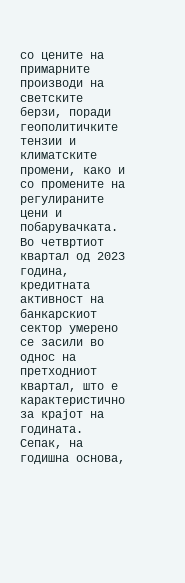со цените на примарните производи на светските берзи, поради геополитичките тензии и климатските промени, како и со промените на регулираните цени и побарувачката.
Во четвртиот квартал од 2023 година, кредитната активност на банкарскиот сектор умерено се засили во однос на претходниот квартал, што е карактеристично за крајот на годината. Сепак, на годишна основа,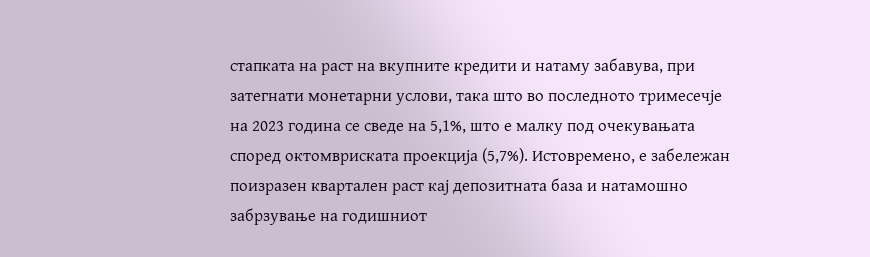стапката на раст на вкупните кредити и натаму забавува, при затегнати монетарни услови, така што во последното тримесечје на 2023 година се сведе на 5,1%, што е малку под очекувањата според октомвриската проекција (5,7%). Истовремено, е забележан поизразен квартален раст кај депозитната база и натамошно забрзување на годишниот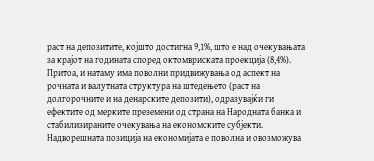раст на депозитите, којшто достигна 9,1%, што е над очекувањата за крајот на годината според октомвриската проекција (8,4%). Притоа, и натаму има поволни придвижувања од аспект на рочната и валутната структура на штедењето (раст на долгорочните и на денарските депозити), одразувајќи ги ефектите од мерките преземени од страна на Народната банка и стабилизираните очекувања на економските субјекти.
Надворешната позиција на економијата е поволна и овозможува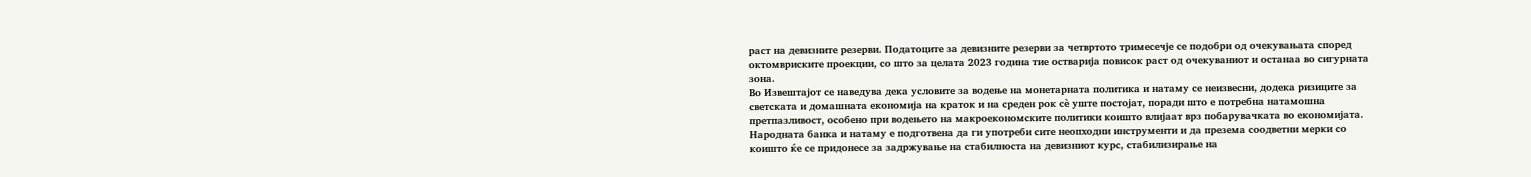раст на девизните резерви. Податоците за девизните резерви за четвртото тримесечје се подобри од очекувањата според октомвриските проекции, со што за целата 2023 година тие остварија повисок раст од очекуваниот и останаа во сигурната зона.
Во Извештајот се наведува дека условите за водење на монетарната политика и натаму се неизвесни, додека ризиците за светската и домашната економија на краток и на среден рок сѐ уште постојат, поради што е потребна натамошна претпазливост, особено при водењето на макроекономските политики коишто влијаат врз побарувачката во економијата. Народната банка и натаму е подготвена да ги употреби сите неопходни инструменти и да презема соодветни мерки со коишто ќе се придонесе за задржување на стабилноста на девизниот курс, стабилизирање на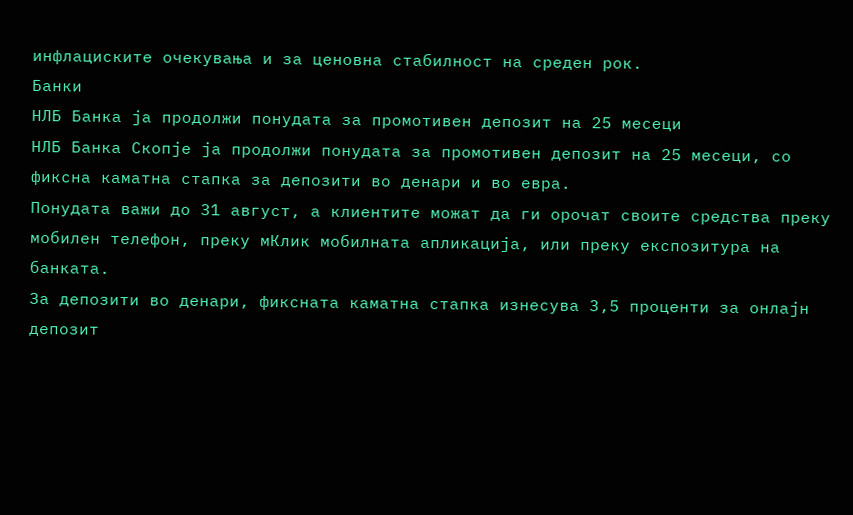инфлациските очекувања и за ценовна стабилност на среден рок.
Банки
НЛБ Банка ја продолжи понудата за промотивен депозит на 25 месеци
НЛБ Банка Скопје ја продолжи понудата за промотивен депозит на 25 месеци, со фиксна каматна стапка за депозити во денари и во евра.
Понудата важи до 31 август, а клиентите можат да ги орочат своите средства преку мобилен телефон, преку мКлик мобилната апликација, или преку експозитура на банката.
За депозити во денари, фиксната каматна стапка изнесува 3,5 проценти за онлајн депозит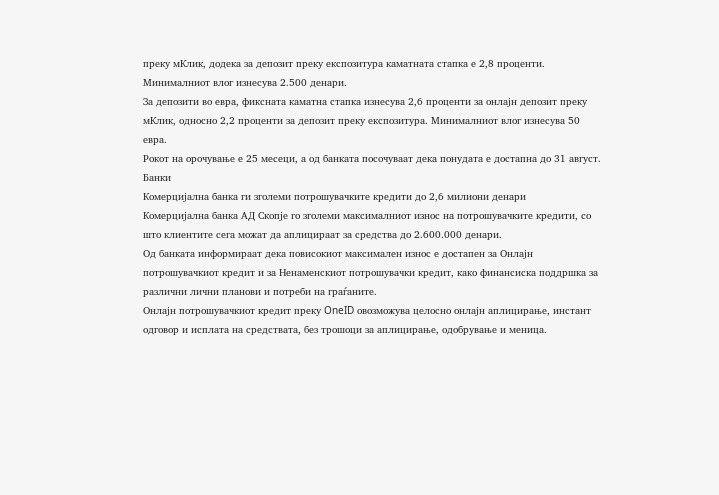преку мКлик, додека за депозит преку експозитура каматната стапка е 2,8 проценти. Минималниот влог изнесува 2.500 денари.
За депозити во евра, фиксната каматна стапка изнесува 2,6 проценти за онлајн депозит преку мКлик, односно 2,2 проценти за депозит преку експозитура. Минималниот влог изнесува 50 евра.
Рокот на орочување е 25 месеци, а од банката посочуваат дека понудата е достапна до 31 август.
Банки
Комерцијална банка ги зголеми потрошувачките кредити до 2,6 милиони денари
Комерцијална банка АД Скопје го зголеми максималниот износ на потрошувачките кредити, со што клиентите сега можат да аплицираат за средства до 2.600.000 денари.
Од банката информираат дека повисокиот максимален износ е достапен за Онлајн потрошувачкиот кредит и за Ненаменскиот потрошувачки кредит, како финансиска поддршка за различни лични планови и потреби на граѓаните.
Онлајн потрошувачкиот кредит преку OneID овозможува целосно онлајн аплицирање, инстант одговор и исплата на средствата, без трошоци за аплицирање, одобрување и меница.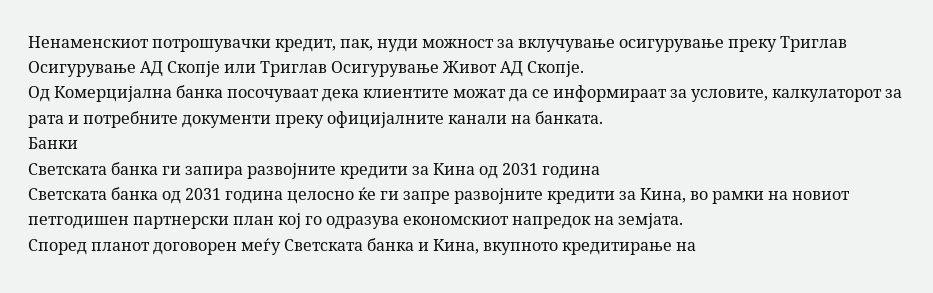Ненаменскиот потрошувачки кредит, пак, нуди можност за вклучување осигурување преку Триглав Осигурување АД Скопје или Триглав Осигурување Живот АД Скопје.
Од Комерцијална банка посочуваат дека клиентите можат да се информираат за условите, калкулаторот за рата и потребните документи преку официјалните канали на банката.
Банки
Светската банка ги запира развојните кредити за Кина од 2031 година
Светската банка од 2031 година целосно ќе ги запре развојните кредити за Кина, во рамки на новиот петгодишен партнерски план кој го одразува економскиот напредок на земјата.
Според планот договорен меѓу Светската банка и Кина, вкупното кредитирање на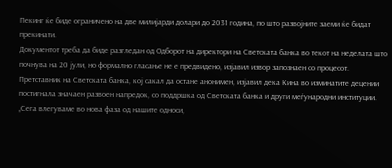Пекинг ќе биде ограничено на две милијарди долари до 2031 година, по што развојните заеми ќе бидат прекинати.
Документот треба да биде разгледан од Одборот на директори на Светската банка во текот на неделата што почнува на 20 јули, но формално гласање не е предвидено, изјавил извор запознаен со процесот.
Претставник на Светската банка, кој сакал да остане анонимен, изјавил дека Кина во изминатите децении постигнала значаен развоен напредок, со поддршка од Светската банка и други меѓународни институции.
„Сега влегуваме во нова фаза од нашите односи,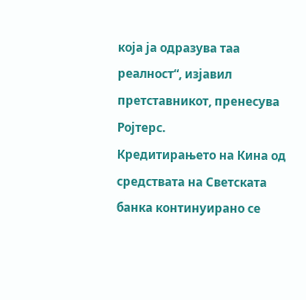која ја одразува таа реалност“, изјавил претставникот, пренесува Ројтерс.
Кредитирањето на Кина од средствата на Светската банка континуирано се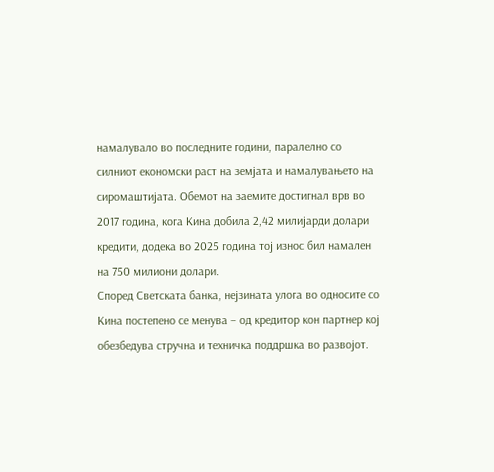намалувало во последните години, паралелно со силниот економски раст на земјата и намалувањето на сиромаштијата. Обемот на заемите достигнал врв во 2017 година, кога Кина добила 2,42 милијарди долари кредити, додека во 2025 година тој износ бил намален на 750 милиони долари.
Според Светската банка, нејзината улога во односите со Кина постепено се менува – од кредитор кон партнер кој обезбедува стручна и техничка поддршка во развојот.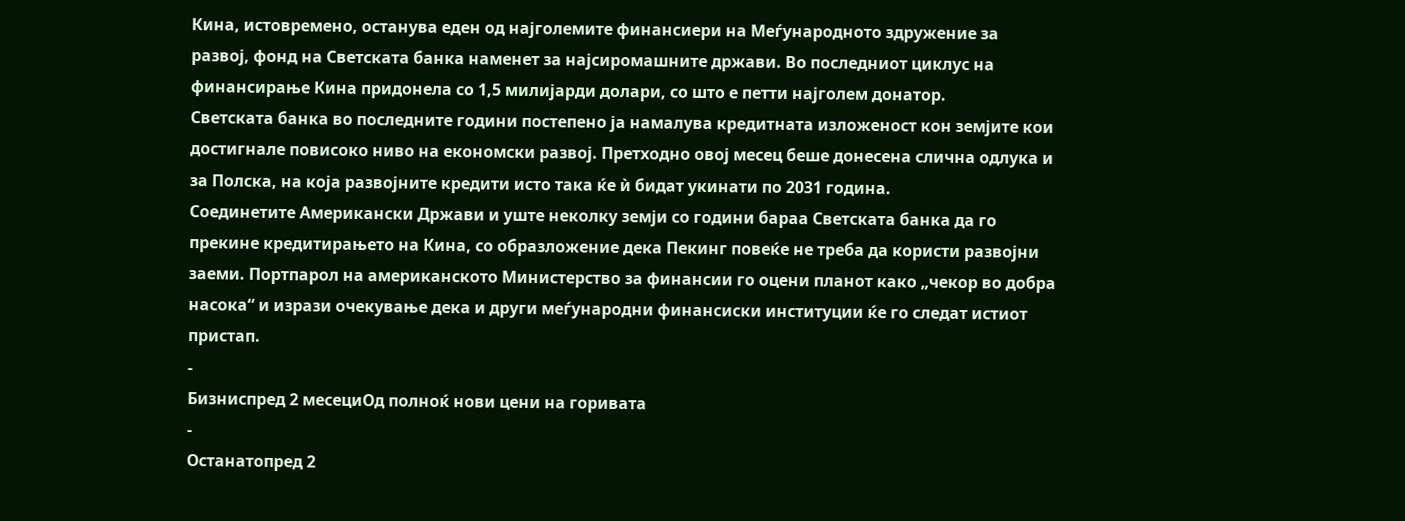Кина, истовремено, останува еден од најголемите финансиери на Меѓународното здружение за развој, фонд на Светската банка наменет за најсиромашните држави. Во последниот циклус на финансирање Кина придонела со 1,5 милијарди долари, со што е петти најголем донатор.
Светската банка во последните години постепено ја намалува кредитната изложеност кон земјите кои достигнале повисоко ниво на економски развој. Претходно овој месец беше донесена слична одлука и за Полска, на која развојните кредити исто така ќе ѝ бидат укинати по 2031 година.
Соединетите Американски Држави и уште неколку земји со години бараа Светската банка да го прекине кредитирањето на Кина, со образложение дека Пекинг повеќе не треба да користи развојни заеми. Портпарол на американското Министерство за финансии го оцени планот како „чекор во добра насока“ и изрази очекување дека и други меѓународни финансиски институции ќе го следат истиот пристап.
-
Бизниспред 2 месециОд полноќ нови цени на горивата
-
Останатопред 2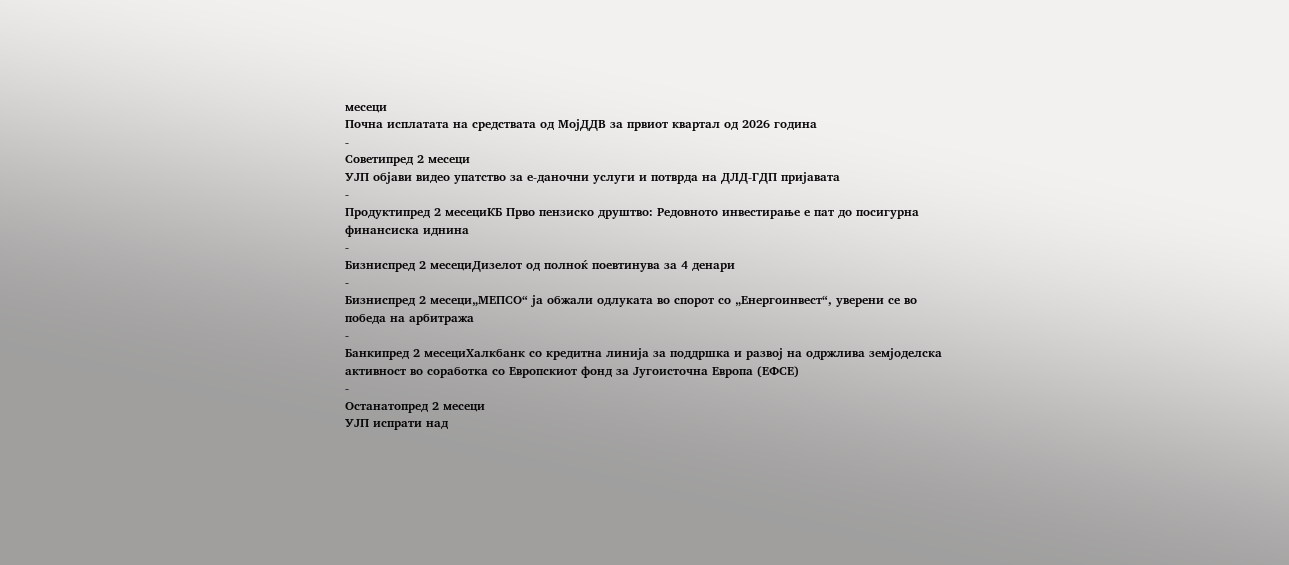месеци
Почна исплатата на средствата од МојДДВ за првиот квартал од 2026 година
-
Советипред 2 месеци
УЈП објави видео упатство за е-даночни услуги и потврда на ДЛД-ГДП пријавата
-
Продуктипред 2 месециКБ Прво пензиско друштво: Редовното инвестирање е пат до посигурна финансиска иднина
-
Бизниспред 2 месециДизелот од полноќ поевтинува за 4 денари
-
Бизниспред 2 месеци„МЕПСО“ ја обжали одлуката во спорот со „Енергоинвест“, уверени се во победа на арбитражa
-
Банкипред 2 месециХалкбанк со кредитна линија за поддршка и развој на одржлива земјоделска активност во соработка со Европскиот фонд за Југоисточна Европа (ЕФСЕ)
-
Останатопред 2 месеци
УЈП испрати над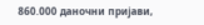860.000 даночни пријави,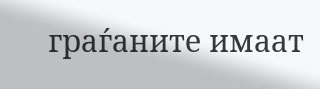граѓаните имаат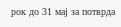рок до 31 мај за потврда